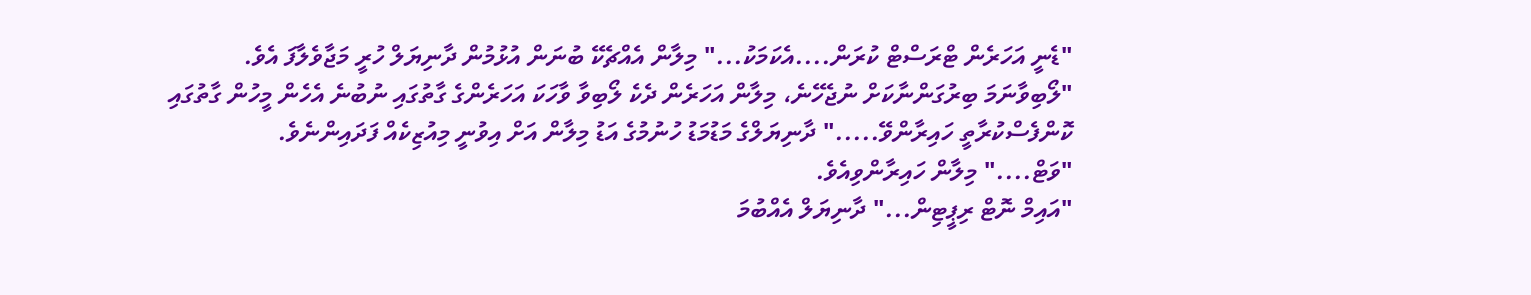"ޑެނީ އަހަރެން ޓްރަސްޓް ކުރަން....އެކަމަކު..." މިލާން އެއްޗެކޭ ބުނަން އުޅުމުން ދާނިޔަލް ހުރީ މަޖާވެލާފަ އެވެ.
"ލޯބިވާނަމަ ބިރުގަންނާކަށް ނުޖެހޭނެ، މިލާން އަހަރެން ދެކެ ލޯބިވާ ވާހަކަ އަހަރެންގެ ގާތުގައި ނުބުނެ އެހެން މީހުން ގާތުގައި ކޮންފެސްކުރާތީ ހައިރާންވޭ....." ދާނިޔަލްގެ މަޑުމަޑު ހުނުމުގެ އަޑު މިލާން އަށް އިވުނީ މިއުޒިކެއް ފަދައިންނެވެ.
"ވަޓް...." މިލާން ހައިރާންވިއެވެ.
"އައިމް ނޮޓް ރިޕީޓިން..." ދާނިޔަލް އެއްބުމަ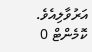އަރުވާލިއެވެ.
ކޮމެންޓް 0